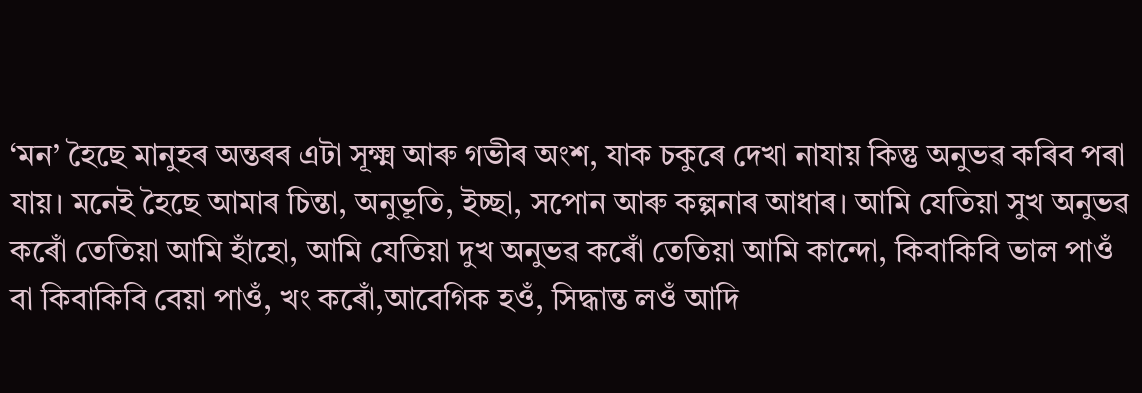‘মন’ হৈছে মানুহৰ অন্তৰৰ এটা সূক্ষ্ম আৰু গভীৰ অংশ, যাক চকুৰে দেখা নাযায় কিন্তু অনুভৱ কৰিব পৰা যায়। মনেই হৈছে আমাৰ চিন্তা, অনুভূতি, ইচ্ছা, সপোন আৰু কল্পনাৰ আধাৰ। আমি যেতিয়া সুখ অনুভৱ কৰোঁ তেতিয়া আমি হাঁহো, আমি যেতিয়া দুখ অনুভৱ কৰোঁ তেতিয়া আমি কান্দো, কিবাকিবি ভাল পাওঁ বা কিবাকিবি বেয়া পাওঁ, খং কৰোঁ,আবেগিক হওঁ, সিদ্ধান্ত লওঁ আদি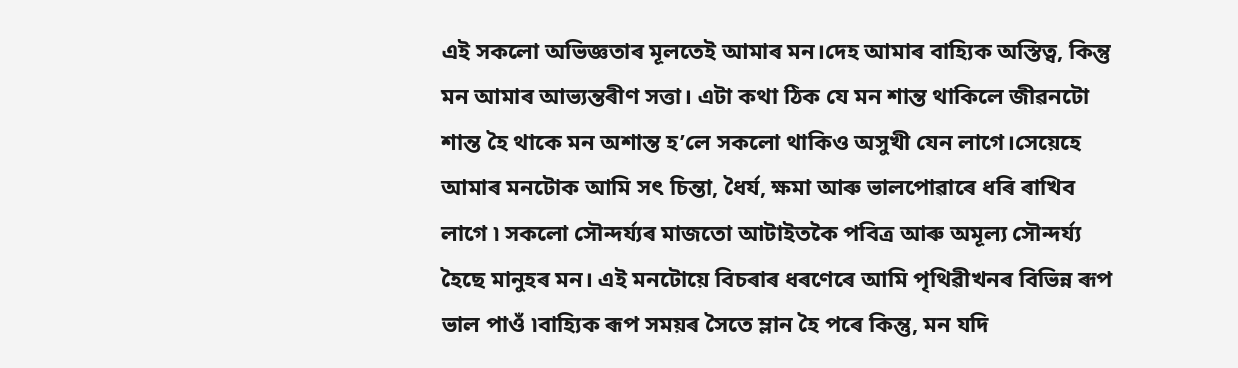এই সকলো অভিজ্ঞতাৰ মূলতেই আমাৰ মন।দেহ আমাৰ বাহ্যিক অস্তিত্ব, কিন্তু মন আমাৰ আভ্যন্তৰীণ সত্তা। এটা কথা ঠিক যে মন শান্ত থাকিলে জীৱনটো শান্ত হৈ থাকে মন অশান্ত হ’লে সকলো থাকিও অসুখী যেন লাগে।সেয়েহে আমাৰ মনটোক আমি সৎ চিন্তা, ধৈৰ্য, ক্ষমা আৰু ভালপোৱাৰে ধৰি ৰাখিব লাগে ৷ সকলো সৌন্দৰ্য্যৰ মাজতো আটাইতকৈ পবিত্ৰ আৰু অমূল্য সৌন্দৰ্য্য হৈছে মানুহৰ মন। এই মনটোয়ে বিচৰাৰ ধৰণেৰে আমি পৃথিৱীখনৰ বিভিন্ন ৰূপ ভাল পাওঁ ৷বাহ্যিক ৰূপ সময়ৰ সৈতে ম্লান হৈ পৰে কিন্তু, মন যদি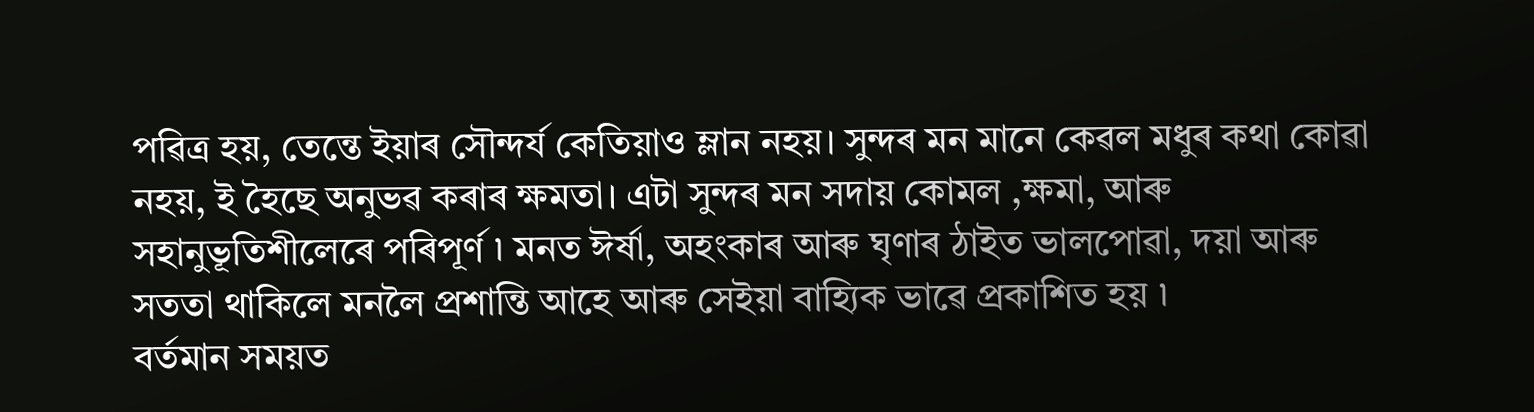পৱিত্ৰ হয়, তেন্তে ইয়াৰ সৌন্দৰ্য কেতিয়াও ম্লান নহয়। সুন্দৰ মন মানে কেৱল মধুৰ কথা কোৱা নহয়, ই হৈছে অনুভৱ কৰাৰ ক্ষমতা। এটা সুন্দৰ মন সদায় কোমল ,ক্ষমা, আৰু সহানুভূতিশীলেৰে পৰিপূৰ্ণ ৷ মনত ঈর্ষা, অহংকাৰ আৰু ঘৃণাৰ ঠাইত ভালপোৱা, দয়া আৰু সততা থাকিলে মনলৈ প্ৰশান্তি আহে আৰু সেইয়া বাহ্যিক ভাৱে প্ৰকাশিত হয় ৷
বৰ্তমান সময়ত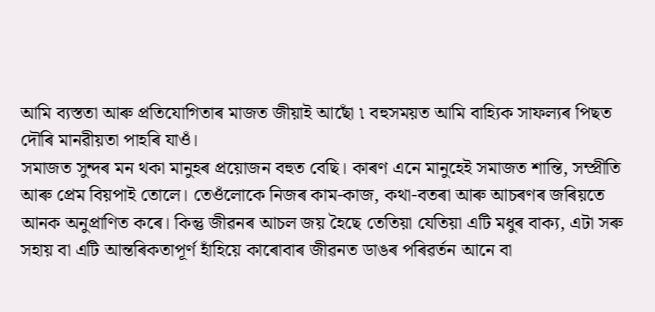আমি ব্যস্ততা আৰু প্ৰতিযোগিতাৰ মাজত জীয়াই আছোঁ ৷ বহুসময়ত আমি বাহ্যিক সাফল্যৰ পিছত দৌৰি মানৱীয়তা পাহৰি যাওঁ।
সমাজত সুন্দৰ মন থকা মানুহৰ প্ৰয়োজন বহুত বেছি। কাৰণ এনে মানুহেই সমাজত শান্তি, সম্প্রীতি আৰু প্ৰেম বিয়পাই তোলে। তেওঁলোকে নিজৰ কাম-কাজ, কথা-বতৰা আৰু আচৰণৰ জৰিয়তে আনক অনুপ্ৰাণিত কৰে। কিন্তু জীৱনৰ আচল জয় হৈছে তেতিয়া যেতিয়া এটি মধুৰ বাক্য, এটা সৰু সহায় বা এটি আন্তৰিকতাপূৰ্ণ হাঁহিয়ে কাৰোবাৰ জীৱনত ডাঙৰ পৰিৱর্তন আনে বা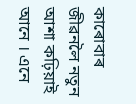কাৰোবাৰ জীৱনলৈ নতুন আশা কঢ়িয়াই আনে । এনে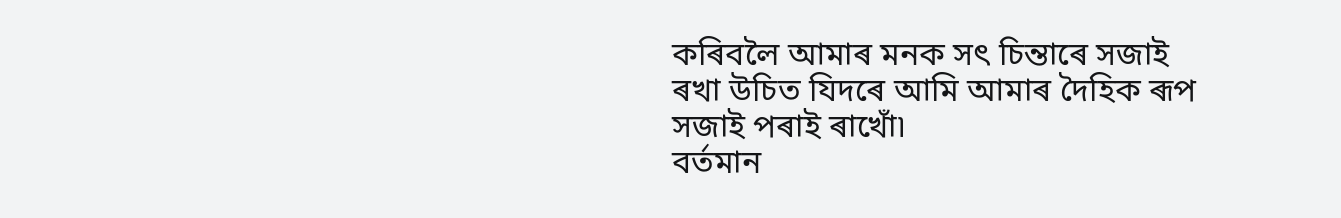কৰিবলৈ আমাৰ মনক সৎ চিন্তাৰে সজাই ৰখা উচিত যিদৰে আমি আমাৰ দৈহিক ৰূপ সজাই পৰাই ৰাখোঁ৷
বৰ্তমান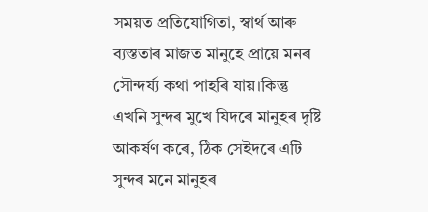সময়ত প্ৰতিযোগিতা, স্বাৰ্থ আৰু ব্যস্ততাৰ মাজত মানুহে প্ৰায়ে মনৰ সৌন্দৰ্য্য কথা পাহৰি যায়।কিন্তু এখনি সুন্দৰ মুখে যিদৰে মানুহৰ দৃষ্টি আকর্ষণ কৰে, ঠিক সেইদৰে এটি সুন্দৰ মনে মানুহৰ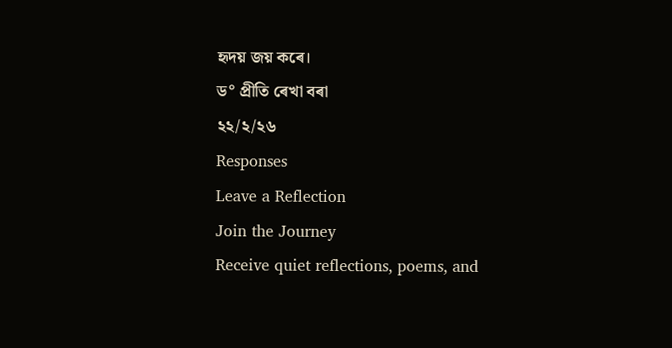হৃদয় জয় কৰে।
ড° প্ৰীতি ৰেখা বৰা
২২/২/২৬
Responses
Leave a Reflection
Join the Journey
Receive quiet reflections, poems, and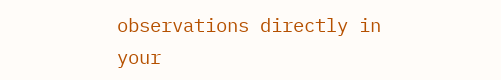observations directly in your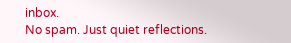inbox.
No spam. Just quiet reflections.